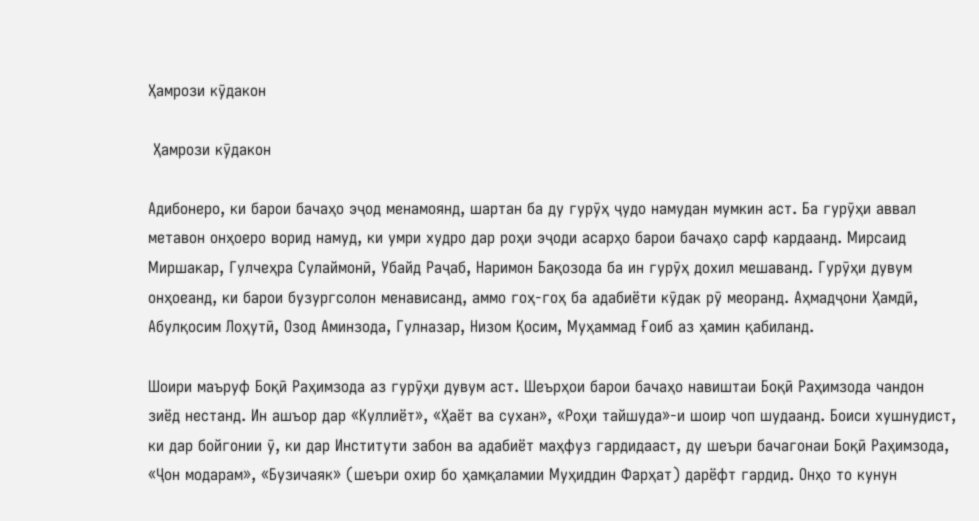Ҳамрози кӯдакон

 Ҳамрози кӯдакон

Адибонеро, ки барои бачаҳо эҷод менамоянд, шартан ба ду гурӯҳ ҷудо намудан мумкин аст. Ба гурӯҳи аввал метавон онҳоеро ворид намуд, ки умри худро дар роҳи эҷоди асарҳо барои бачаҳо сарф кардаанд. Мирсаид Миршакар, Гулчеҳра Сулаймонӣ, Убайд Раҷаб, Наримон Бақозода ба ин гурӯҳ дохил мешаванд. Гурӯҳи дувум онҳоеанд, ки барои бузургсолон менависанд, аммо гоҳ-гоҳ ба адабиёти кӯдак рӯ меоранд. Аҳмадҷони Ҳамдӣ, Абулқосим Лоҳутӣ, Озод Аминзода, Гулназар, Низом Қосим, Муҳаммад Ғоиб аз ҳамин қабиланд.

Шоири маъруф Боқӣ Раҳимзода аз гурӯҳи дувум аст. Шеърҳои барои бачаҳо навиштаи Боқӣ Раҳимзода чандон зиёд нестанд. Ин ашъор дар «Куллиёт», «Ҳаёт ва сухан», «Роҳи тайшуда»-и шоир чоп шудаанд. Боиси хушнудист, ки дар бойгонии ӯ, ки дар Институти забон ва адабиёт маҳфуз гардидааст, ду шеъри бачагонаи Боқӣ Раҳимзода, «Ҷон модарам», «Бузичаяк» (шеъри охир бо ҳамқаламии Муҳиддин Фарҳат) дарёфт гардид. Онҳо то кунун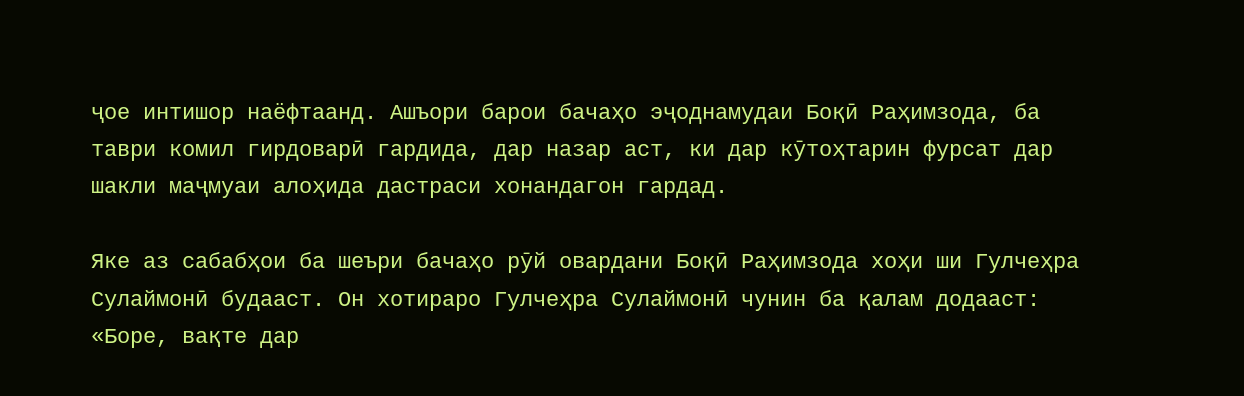ҷое интишор наёфтаанд. Ашъори барои бачаҳо эҷоднамудаи Боқӣ Раҳимзода, ба таври комил гирдоварӣ гардида, дар назар аст, ки дар кӯтоҳтарин фурсат дар шакли маҷмуаи алоҳида дастраси хонандагон гардад.

Яке аз сабабҳои ба шеъри бачаҳо рӯй овардани Боқӣ Раҳимзода хоҳи ши Гулчеҳра Сулаймонӣ будааст. Он хотираро Гулчеҳра Сулаймонӣ чунин ба қалам додааст: «Боре, вақте дар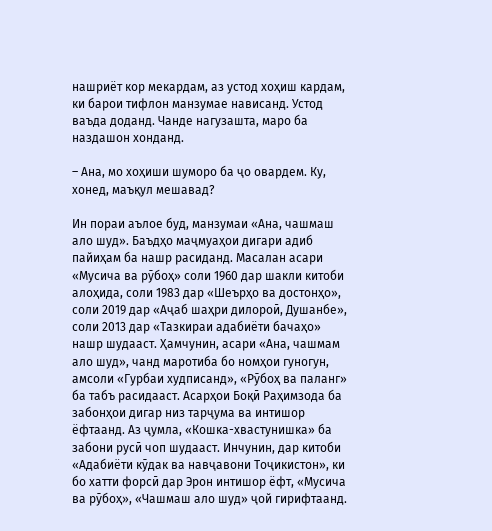нашриёт кор мекардам, аз устод хоҳиш кардам, ки барои тифлон манзумае нависанд. Устод ваъда доданд. Чанде нагузашта, маро ба наздашон хонданд.

– Ана, мо хоҳиши шуморо ба ҷо овардем. Ку, хонед, маъқул мешавад?

Ин пораи аълое буд, манзумаи «Ана, чашмаш ало шуд». Баъдҳо маҷмуаҳои дигари адиб пайиҳам ба нашр расиданд. Масалан асари «Мусича ва рӯбоҳ» соли 1960 дар шакли китоби алоҳида, соли 1983 дар «Шеърҳо ва достонҳо», соли 2019 дар «Аҷаб шаҳри дилороӣ, Душанбе», соли 2013 дар «Тазкираи адабиёти бачаҳо» нашр шудааст. Ҳамчунин, асари «Ана, чашмам ало шуд», чанд маротиба бо номҳои гуногун, амсоли «Гурбаи худписанд», «Рӯбоҳ ва паланг» ба табъ расидааст. Асарҳои Боқӣ Раҳимзода ба забонҳои дигар низ тарҷума ва интишор ёфтаанд. Аз ҷумла, «Кошка-хвастунишка» ба забони русӣ чоп шудааст. Инчунин, дар китоби «Адабиёти кӯдак ва навҷавони Тоҷикистон», ки бо хатти форсӣ дар Эрон интишор ёфт, «Мусича ва рӯбоҳ», «Чашмаш ало шуд» ҷой гирифтаанд.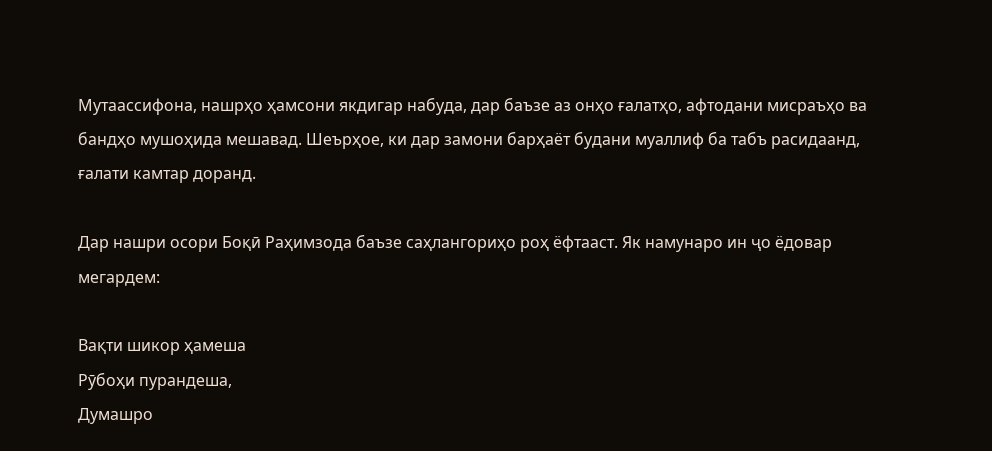Мутаассифона, нашрҳо ҳамсони якдигар набуда, дар баъзе аз онҳо ғалатҳо, афтодани мисраъҳо ва бандҳо мушоҳида мешавад. Шеърҳое, ки дар замони барҳаёт будани муаллиф ба табъ расидаанд, ғалати камтар доранд.

Дар нашри осори Боқӣ Раҳимзода баъзе саҳлангориҳо роҳ ёфтааст. Як намунаро ин ҷо ёдовар мегардем:

Вақти шикор ҳамеша
Рӯбоҳи пурандеша,
Думашро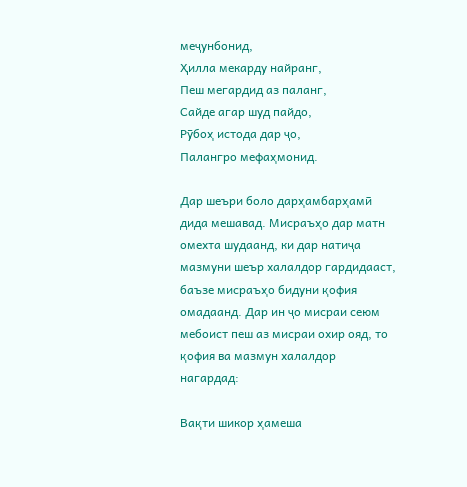меҷунбонид,
Ҳилла мекарду найранг,
Пеш мегардид аз паланг,
Сайде агар шуд пайдо,
Рӯбоҳ истода дар ҷо,
Палангро мефаҳмонид.

Дар шеъри боло дарҳамбарҳамӣ дида мешавад. Мисраъҳо дар матн омехта шудаанд, ки дар натиҷа мазмуни шеър халалдор гардидааст, баъзе мисраъҳо бидуни қофия омадаанд. Дар ин ҷо мисраи сеюм мебоист пеш аз мисраи охир ояд, то қофия ва мазмун халалдор нагардад:

Вақти шикор ҳамеша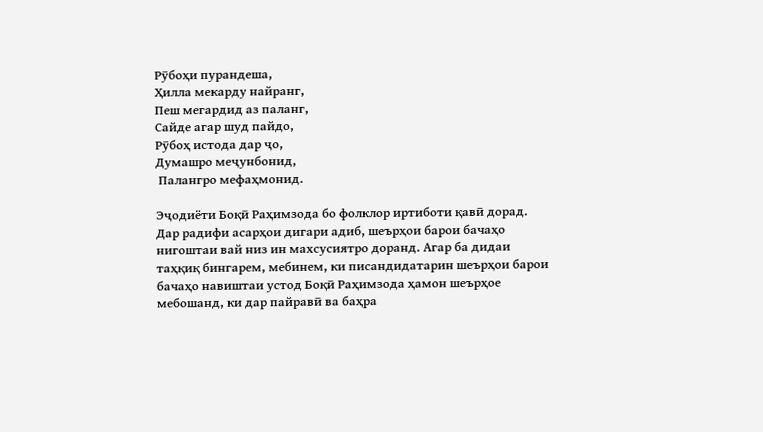Рӯбоҳи пурандеша,
Ҳилла мекарду найранг,
Пеш мегардид аз паланг,
Сайде агар шуд пайдо,
Рӯбоҳ истода дар ҷо,
Думашро меҷунбонид,
 Палангро мефаҳмонид.

Эҷодиёти Боқӣ Раҳимзода бо фолклор иртиботи қавӣ дорад. Дар радифи асарҳои дигари адиб, шеърҳои барои бачаҳо нигоштаи вай низ ин махсусиятро доранд. Агар ба дидаи таҳқиқ бингарем, мебинем, ки писандидатарин шеърҳои барои бачаҳо навиштаи устод Боқӣ Раҳимзода ҳамон шеърҳое мебошанд, ки дар пайравӣ ва баҳра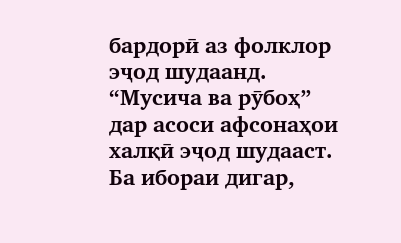бардорӣ аз фолклор эҷод шудаанд. “Мусича ва рӯбоҳ” дар асоси афсонаҳои халқӣ эҷод шудааст. Ба ибораи дигар,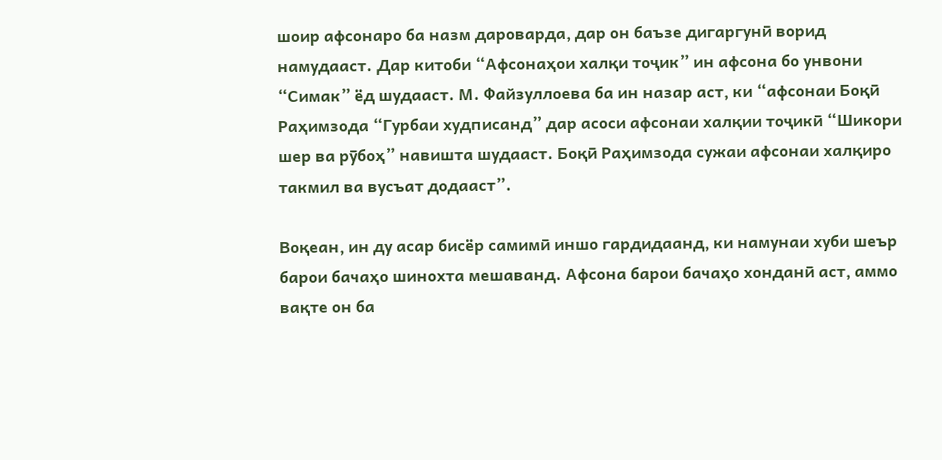шоир афсонаро ба назм дароварда, дар он баъзе дигаргунӣ ворид намудааст. Дар китоби “Афсонаҳои халқи тоҷик” ин афсона бо унвони “Симак” ёд шудааст. М. Файзуллоева ба ин назар аст, ки “афсонаи Боқӣ Раҳимзода “Гурбаи худписанд” дар асоси афсонаи халқии тоҷикӣ “Шикори шер ва рӯбоҳ” навишта шудааст. Боқӣ Раҳимзода сужаи афсонаи халқиро такмил ва вусъат додааст”.

Воқеан, ин ду асар бисёр самимӣ иншо гардидаанд, ки намунаи хуби шеър барои бачаҳо шинохта мешаванд. Афсона барои бачаҳо хонданӣ аст, аммо вақте он ба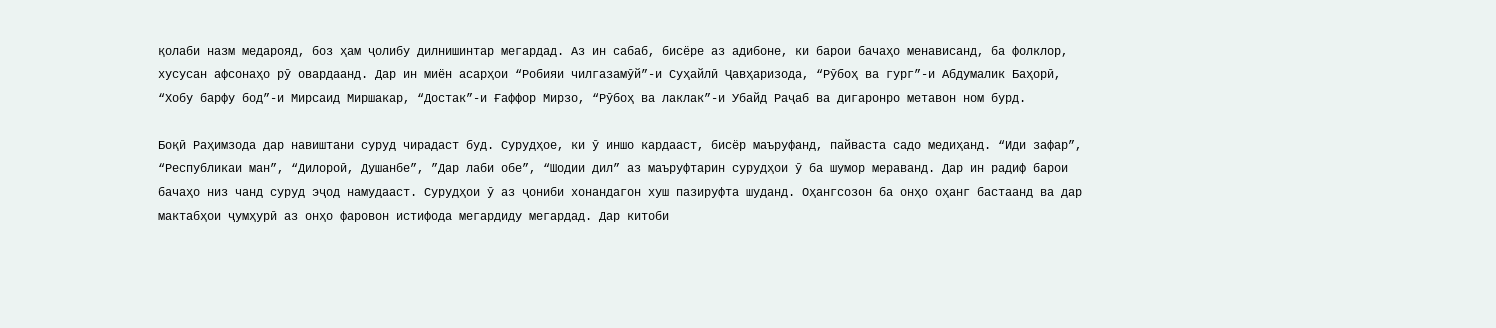қолаби назм медарояд, боз ҳам ҷолибу дилнишинтар мегардад. Аз ин сабаб, бисёре аз адибоне, ки барои бачаҳо менависанд, ба фолклор, хусусан афсонаҳо рӯ овардаанд. Дар ин миён асарҳои “Робияи чилгазамӯй”-и Суҳайлӣ Ҷавҳаризода, “Рӯбоҳ ва гург”-и Абдумалик Баҳорӣ, “Хобу барфу бод”-и Мирсаид Миршакар, “Достак”-и Ғаффор Мирзо, “Рӯбоҳ ва лаклак”-и Убайд Раҷаб ва дигаронро метавон ном бурд.

Боқӣ Раҳимзода дар навиштани суруд чирадаст буд. Сурудҳое, ки ӯ иншо кардааст, бисёр маъруфанд, пайваста садо медиҳанд. “Иди зафар”, “Республикаи ман”, “Дилороӣ, Душанбе”, ”Дар лаби обе”, “Шодии дил” аз маъруфтарин сурудҳои ӯ ба шумор мераванд. Дар ин радиф барои бачаҳо низ чанд суруд эҷод намудааст. Сурудҳои ӯ аз ҷониби хонандагон хуш пазируфта шуданд. Оҳангсозон ба онҳо оҳанг бастаанд ва дар мактабҳои ҷумҳурӣ аз онҳо фаровон истифода мегардиду мегардад. Дар китоби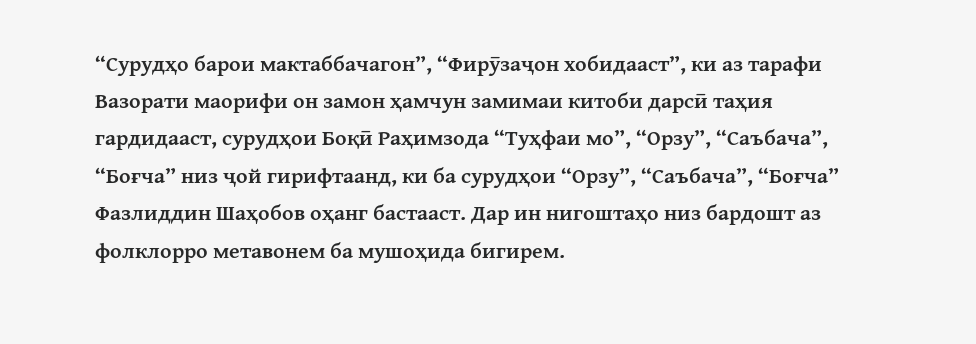“Сурудҳо барои мактаббачагон”, “Фирӯзаҷон хобидааст”, ки аз тарафи Вазорати маорифи он замон ҳамчун замимаи китоби дарсӣ таҳия гардидааст, сурудҳои Боқӣ Раҳимзода “Туҳфаи мо”, “Орзу”, “Саъбача”, “Боғча” низ ҷой гирифтаанд, ки ба сурудҳои “Орзу”, “Саъбача”, “Боғча” Фазлиддин Шаҳобов оҳанг бастааст. Дар ин нигоштаҳо низ бардошт аз фолклорро метавонем ба мушоҳида бигирем.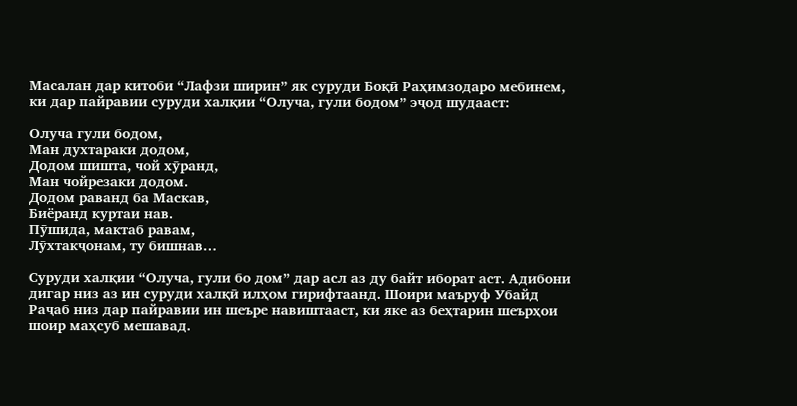Масалан дар китоби “Лафзи ширин” як суруди Боқӣ Раҳимзодаро мебинем, ки дар пайравии суруди халқии “Олуча, гули бодом” эҷод шудааст:

Олуча гули бодом,
Ман духтараки додом,
Додом шишта, чой хӯранд,
Ман чойрезаки додом.
Додом раванд ба Маскав,
Биёранд куртаи нав.
Пӯшида, мактаб равам,
Лӯхтакҷонам, ту бишнав…

Суруди халқии “Олуча, гули бо дом” дар асл аз ду байт иборат аст. Адибони дигар низ аз ин суруди халқӣ илҳом гирифтаанд. Шоири маъруф Убайд Раҷаб низ дар пайравии ин шеъре навиштааст, ки яке аз беҳтарин шеърҳои шоир маҳсуб мешавад.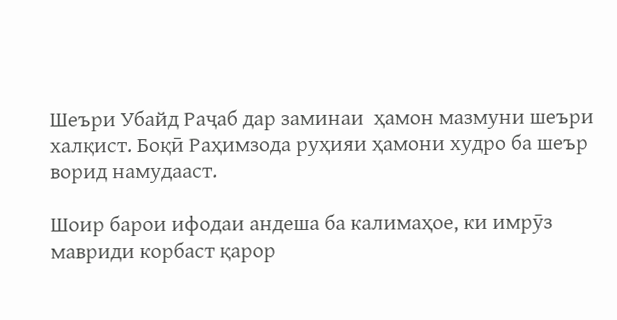Шеъри Убайд Раҷаб дар заминаи  ҳамон мазмуни шеъри халқист. Боқӣ Раҳимзода руҳияи ҳамони худро ба шеър ворид намудааст.

Шоир барои ифодаи андеша ба калимаҳое, ки имрӯз мавриди корбаст қарор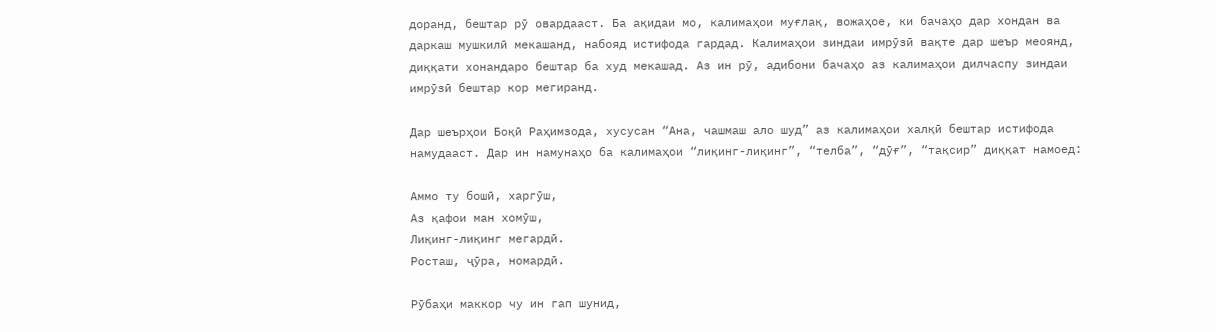доранд, бештар рӯ овардааст. Ба ақидаи мо, калимаҳои муғлақ, вожаҳое, ки бачаҳо дар хондан ва даркаш мушкилӣ мекашанд, набояд истифода гардад. Калимаҳои зиндаи имрӯзӣ вақте дар шеър меоянд, диққати хонандаро бештар ба худ мекашад. Аз ин рӯ, адибони бачаҳо аз калимаҳои дилчаспу зиндаи имрӯзӣ бештар кор мегиранд.

Дар шеърҳои Боқӣ Раҳимзода, хусусан “Ана, чашмаш ало шуд” аз калимаҳои халқӣ бештар истифода намудааст. Дар ин намунаҳо ба калимаҳои “лиқинг-лиқинг”, “телба”, “дӯғ”, “тақсир” диққат намоед:

Аммо ту бошӣ, харгӯш,
Аз қафои ман хомӯш,
Лиқинг-лиқинг мегардӣ.
Росташ, ҷӯра, номардӣ.

Рӯбаҳи маккор чу ин гап шунид,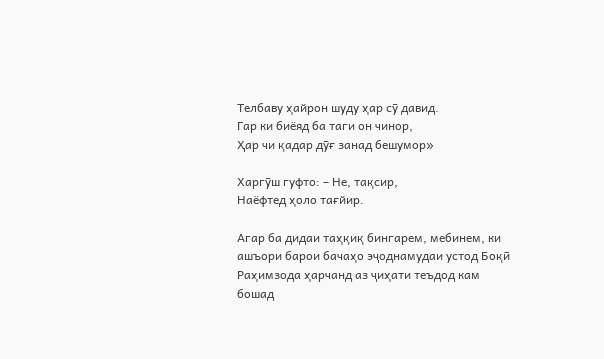Телбаву ҳайрон шуду ҳар сӯ давид.
Гар ки биёяд ба таги он чинор,
Ҳар чи қадар дӯғ занад бешумор»

Харгӯш гуфто: – Не, тақсир,
Наёфтед ҳоло тағйир.

Агар ба дидаи таҳқиқ бингарем, мебинем, ки ашъори барои бачаҳо эҷоднамудаи устод Боқӣ Раҳимзода ҳарчанд аз ҷиҳати теъдод кам бошад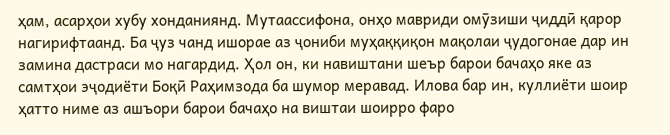ҳам, асарҳои хубу хонданиянд. Мутаассифона, онҳо мавриди омӯзиши ҷиддӣ қарор нагирифтаанд. Ба ҷуз чанд ишорае аз ҷониби муҳаққиқон мақолаи ҷудогонае дар ин замина дастраси мо нагардид. Ҳол он, ки навиштани шеър барои бачаҳо яке аз самтҳои эҷодиёти Боқӣ Раҳимзода ба шумор меравад. Илова бар ин, куллиёти шоир ҳатто ниме аз ашъори барои бачаҳо на виштаи шоирро фаро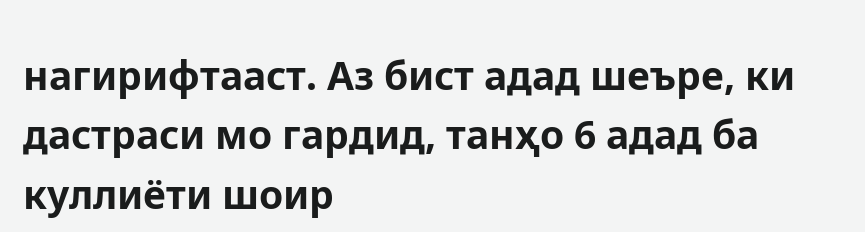нагирифтааст. Аз бист адад шеъре, ки дастраси мо гардид, танҳо 6 адад ба куллиёти шоир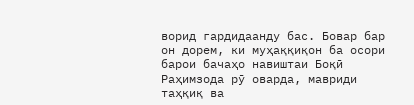ворид гардидаанду бас. Бовар бар он дорем, ки муҳаққиқон ба осори барои бачаҳо навиштаи Боқӣ Раҳимзода рӯ оварда, мавриди таҳқиқ ва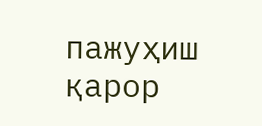пажуҳиш қарор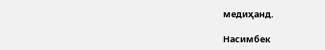медиҳанд.

Насимбек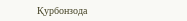Қурбонзода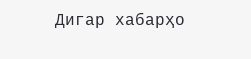Дигар хабарҳо